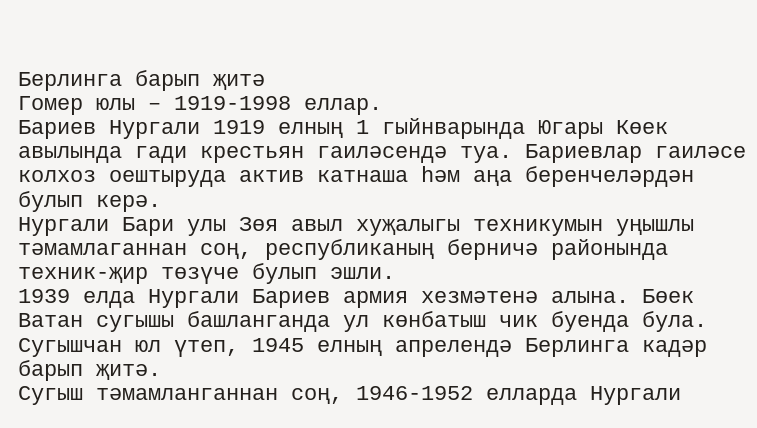Берлинга барып җитә
Гомер юлы – 1919-1998 еллар.
Бариев Нургали 1919 елның 1 гыйнварында Югары Көек авылында гади крестьян гаиләсендә туа. Бариевлар гаиләсе колхоз оештыруда актив катнаша һәм аңа беренчеләрдән булып керә.
Нургали Бари улы Зөя авыл хуҗалыгы техникумын уңышлы тәмамлаганнан соң, республиканың берничә районында техник-җир төзүче булып эшли.
1939 елда Нургали Бариев армия хезмәтенә алына. Бөек Ватан сугышы башланганда ул көнбатыш чик буенда була. Сугышчан юл үтеп, 1945 елның апрелендә Берлинга кадәр барып җитә.
Сугыш тәмамланганнан соң, 1946-1952 елларда Нургали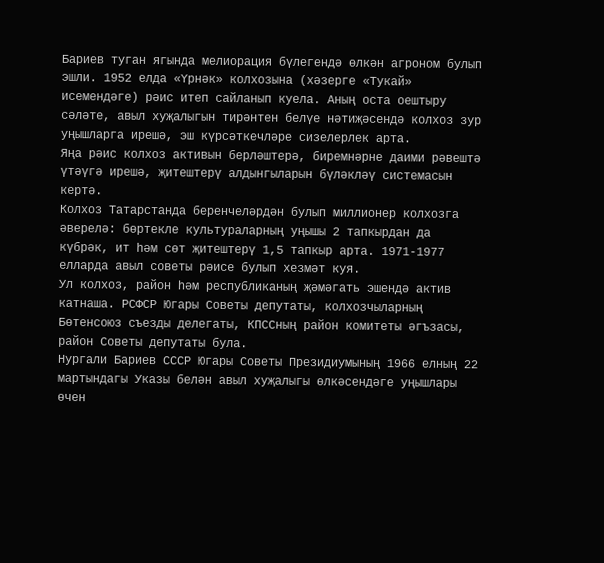Бариев туган ягында мелиорация бүлегендә өлкән агроном булып эшли. 1952 елда «Үрнәк» колхозына (хәзерге «Тукай» исемендәге) рәис итеп сайланып куела. Аның оста оештыру сәләте, авыл хуҗалыгын тирәнтен белүе нәтиҗәсендә колхоз зур уңышларга ирешә, эш күрсәткечләре сизелерлек арта.
Яңа рәис колхоз активын берләштерә, биремнәрне даими рәвештә үтәүгә ирешә, җитештерү алдынгыларын бүләкләү системасын кертә.
Колхоз Татарстанда беренчеләрдән булып миллионер колхозга әверелә: бөртекле культураларның уңышы 2 тапкырдан да күбрәк, ит һәм сөт җитештерү 1,5 тапкыр арта. 1971-1977 елларда авыл советы рәисе булып хезмәт куя.
Ул колхоз, район һәм республиканың җәмәгать эшендә актив катнаша. РСФСР Югары Советы депутаты, колхозчыларның Бөтенсоюз съезды делегаты, КПССның район комитеты әгъзасы, район Советы депутаты була.
Нургали Бариев СССР Югары Советы Президиумының 1966 елның 22 мартындагы Указы белән авыл хуҗалыгы өлкәсендәге уңышлары өчен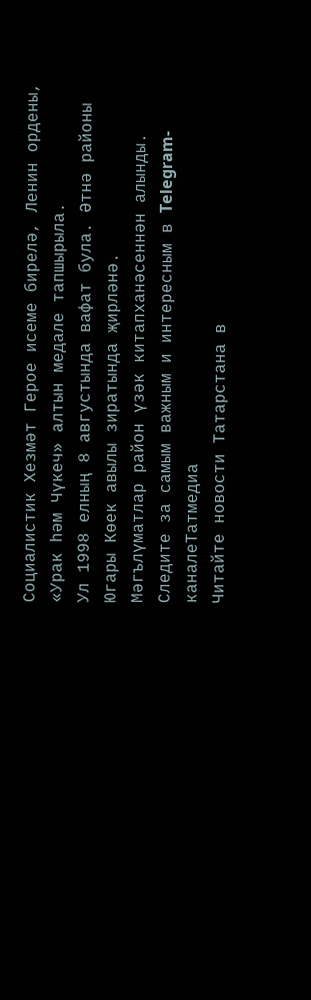Социалистик Хезмәт Герое исеме бирелә, Ленин ордены, «Урак һәм Чүкеч» алтын медале тапшырыла.
Ул 1998 елның 8 августында вафат була. Әтнә районы Югары Көек авылы зиратында җирләнә.
Мәгълүматлар район үзәк китапханәсеннән алынды.
Следите за самым важным и интересным в Telegram-каналеТатмедиа
Читайте новости Татарстана в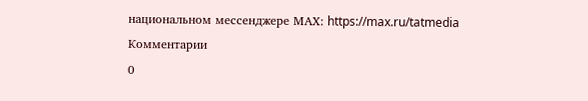национальном мессенджере MАХ: https://max.ru/tatmedia
Комментарии
0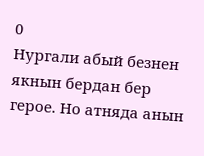0
Нургали абый безнен якнын бердан бер герое. Но атняда анын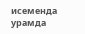исеменда урамда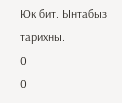Юк бит. Ынтабыз тарихны.
0
0